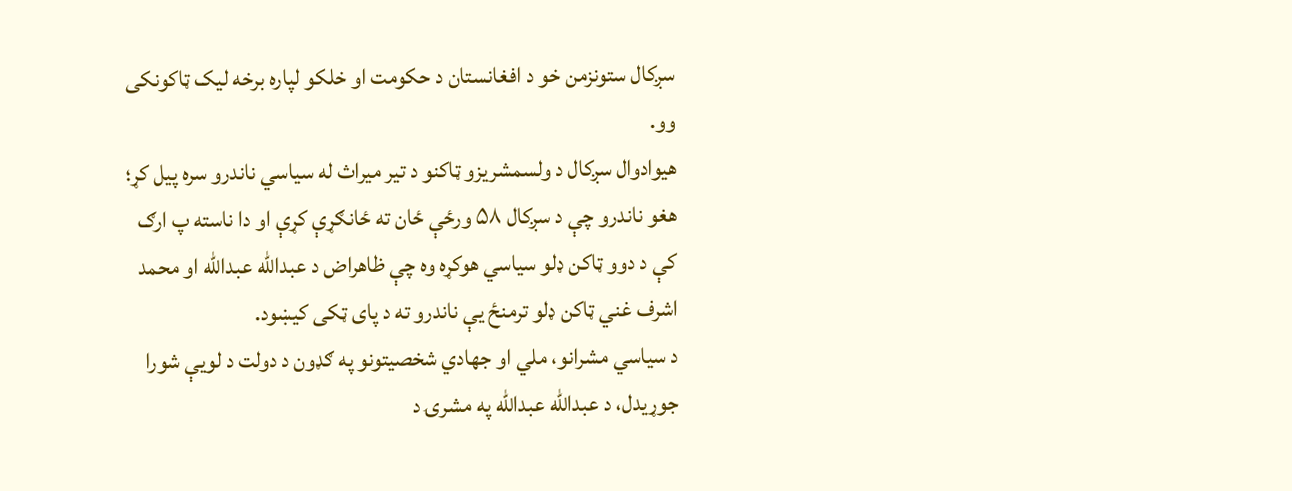سږکال ستونزمن خو د افغانستان د حکومت او خلکو لپاره برخه لیک ټاکونکی وو.
هیوادوال سږکال د ولسمشریزو ټاکنو د تیر میراث له سیاسي ناندرو سره پیل کړ؛ هغو ناندرو چې د سږکال ۵۸ ورځې ځان ته ځانګړې کړې او دا ناسته پ ارګ کې د دوو ټاکن ډلو سیاسي هوکړه وه چې ظاهراض د عبدالله عبدالله او محمد اشرف غني ټاکن ډلو ترمنځ یې ناندرو ته د پای ټکی کیښود.
د سیاسي مشرانو، ملي او جهادي شخصیتونو په ګډون د دولت د لویې شورا جوړیدل، د عبدالله عبدالله په مشرۍ د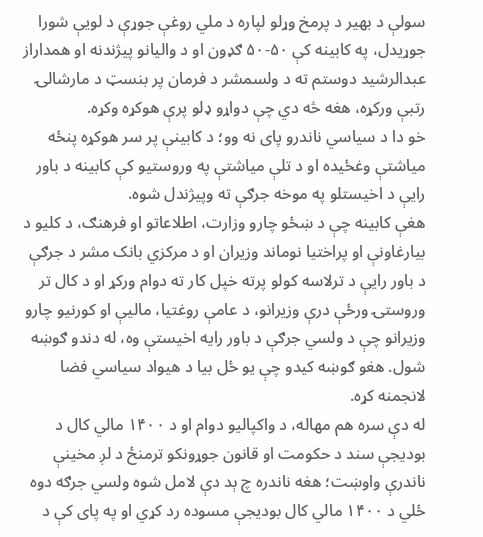سولې د بهیر د پرمخ وړلو لپاره د ملي روغې جوړې د لویې شورا جوړیدل، په کابینه کې ۵۰-۵۰ ګډون او د والیانو پيژندنه او همداراز عبدالرشید دوستم ته د ولسمشر د فرمان پر بنسټ د مارشالۍ رتبې ورکړه، هغه څه دي چې دواړو ډلو پرې هوکړه وکړه.
خو دا د سیاسي ناندرو پای نه وو؛ د کابینې پر سر هوکړه پنځه میاشتې وغځیده او د تلې میاشتې په وروستیو کې کابینه د باور رایې د اخیستلو په موخه جرګې ته وپيژندل شوه.
هغې کابینه چې د ښځو چارو وزارت، اطلاعاتو او فرهنګ، د کلیو د بیارغاونې او پراختیا نوماند وزیران او د مرکزي بانک مشر د جرګې د باور رایې د ترلاسه کولو پرته خپل کار ته دوام ورکړ او د کال تر وروستۍ ورځې درې وزیرانو، د عامې روغتیا، مالیې او کورنیو چارو وزیرانو چې د ولسي جرګې د باور رایه اخیستې وه، له دندو ګوښه شول. هغو ګوښه کیدو چې یو ځل بیا د هیواد سیاسي فضا لانجمنه کړه.
له دې سره هم مهاله، د واکپالیو دوام او د ۱۴۰۰ مالي کال د بودیجې سند د حکومت او قانون جوړونکو ترمنځ د لږ مخینې ناندرې واوښت؛ هغه ناندره چ ېد دې لامل شوه ولسي جرګه دوه ځلي د ۱۴۰۰ مالي کال بودیجې مسوده رد کړي او په پای کې د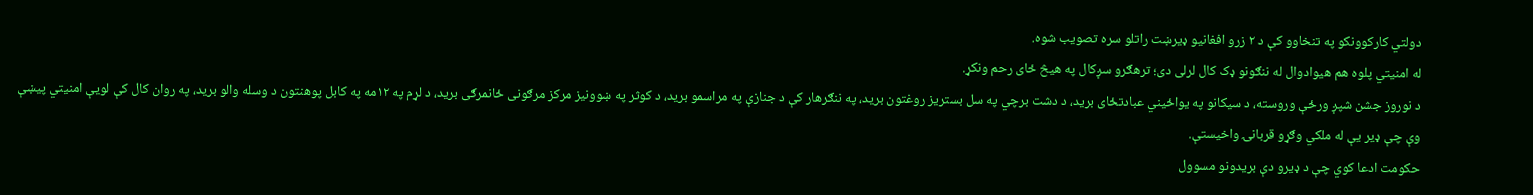دولتي کارکوونکو په تنخاوو کې د ۲ زرو افغانیو ډيرښت راتلو سره تصویب شوه.
له امنیتي پلوه هم هیوادوال له ننګونو ډک کال لرلی دی؛ ترهګرو سږکال په هيڅ ځای رحم ونکړ.
د نوروز جشن شپږ ورځې وروسته، د سیکانو په یواځیني عبادتځای برید، د دشت برچي په سل بستریز روغتون برید، په ننګرهار کې د جنازې په مراسمو برید، د کوثر په ښوونیز مرکز مرګونی ځانمرګی برید، د لړم په ۱۲مه په کابل پوهنتون د وسله والو برید، په روان کال کې لویې امنیتي پيښې وې چې ډیر یې له ملکي وګړو قربانۍ واخیستې.
حکومت ادعا کوي چې د ډیرو دې بریدونو مسوول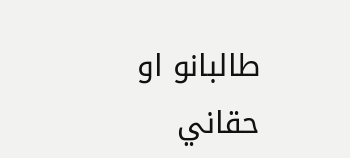طالبانو او حقاني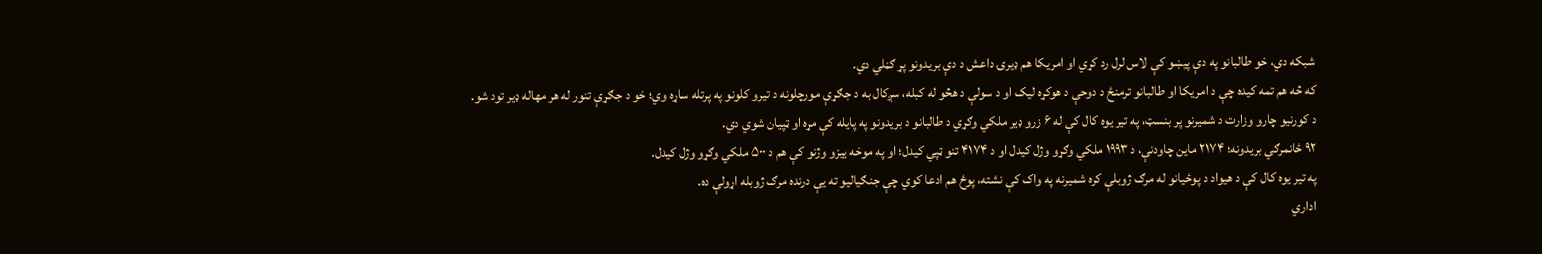شبکه دي، خو طالبانو په دې پيښو کې لاس لرل رد کړي او امریکا هم ډيرۍ داعش د دې بریدونو پړ ګڼلي دي.
که څه هم تمه کیده چې د امریکا او طالبانو ترمنځ د دوحې د هوکړه لیک او د سولې د هڅو له کبله، سږکال به د جګړې مورچلونه د تیرو کلونو په پرتله ساړه وي؛ خو د جګړې تنور له هر مهاله ډیر تود شو.
د کورنیو چارو وزارت د شمیرنو پر بنسټ، په تیر یوه کال کې له ۶ زرو ډیر ملکي وګړي د طالبانو د بریدونو په پایله کې مړه او ټپیان شوي دي.
۹۲ ځانمرګي بریدونه؛ ۲۱۷۴ ماین چاودنې، د ۱۹۹۳ ملکي وګړو وژل کیدل او د ۴۱۷۴ تنو ټپي کیدل؛ او په موخه ییزو وژنو کې هم د ۵۰۰ ملکي وګړو وژل کیدل.
په تیر یوه کال کې د هیواد د پوځیانو له مرګ ژوبلې کره شمیرنه په واک کې نشته، پوځ هم ادعا کوي چې جنګیالیو ته یې درنده مرګ ژوبله اړولې ده.
اداري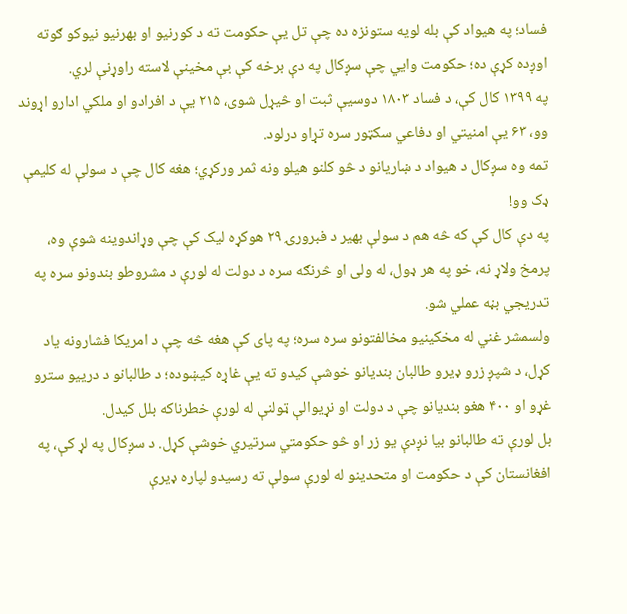فساد؛ په هیواد کې بله لویه ستونزه ده چې تل یې حکومت ته د کورنیو او بهرنیو نیوکو ګوته اوږده کړې ده؛ حکومت وایي چې سږکال په دې برخه کې بې مخینې لاسته راوړنې لري.
په ۱۳۹۹ کال کې، د فساد ۱۸۰۳ دوسیې ثبت او څيړل شوی، ۲۱۵ یې د افرادو او ملکي ادارو اړوند وو، ۶۳ یې امنیتي او دفاعي سکټور سره تړاو درلود.
تمه وه سږکال د هیواد د ښاریانو د څو کلنو هیلو ونه ثمر ورکړي؛ هغه کال چې د سولې له کلیمې ډک وو!
په دې کال کې که څه هم د سولې بهیر د فبرورۍ ۲۹ هوکړه لیک کې چې وړاندوینه شوې وه، پرمخ ولاړ نه، خو په هر ډول، له ولی او څرنګه سره د دولت له لورې د مشروطو بندونو سره په تدریجي بڼه عملي شو.
ولسمشر غني له مخکینیو مخالفتونو سره سره؛ په پای کې هغه څه چې د امریکا فشارونه یاد کړل، د شپږ زرو ډیرو طالبان بندیانو خوشې کیدو ته یې غاړه کیښوده؛ د طالبانو د درییو سترو غړو او ۴۰۰ هغو بندیانو چې د دولت او نړیوالې ټولنې له لورې خطرناکه بلل کیدل.
بل لورې ته طالبانو بیا نږدې یو زر او څو حکومتي سرتیري خوشې کړل. د سږکال په لړ کې، په افغانستان کې د حکومت او متحدینو له لورې سولې ته رسیدو لپاره ډیرې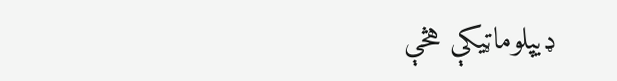ډیپلوماټیکې هڅې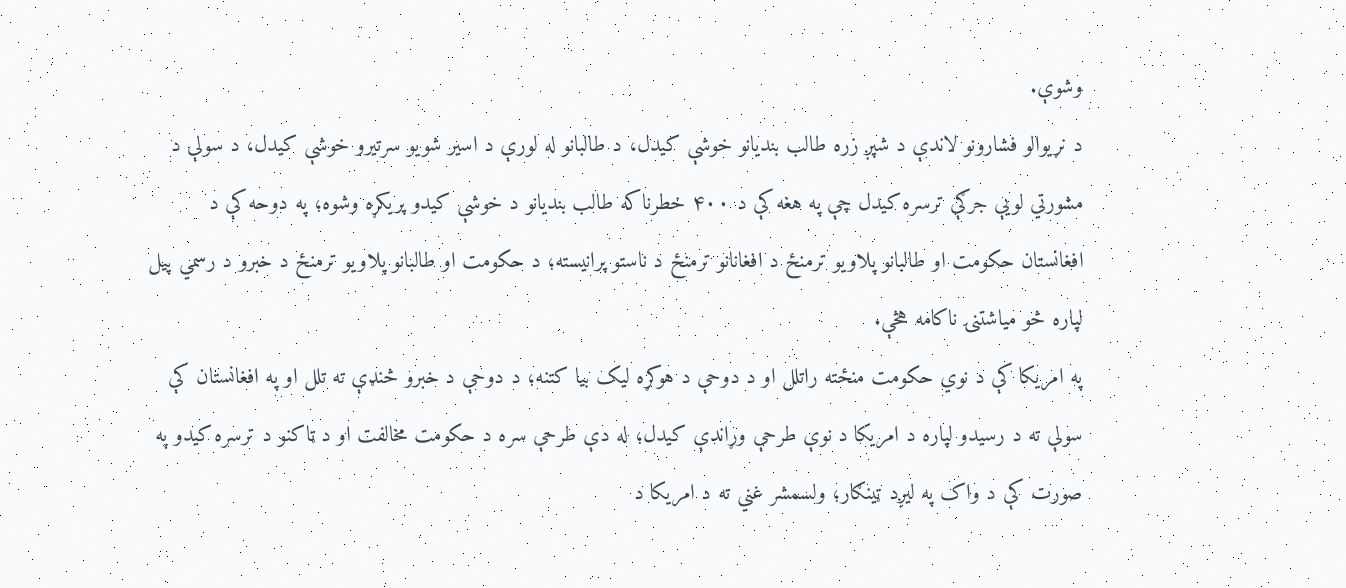وشوې.
د نړیوالو فشارونو لاندې د شپږ زره طالب بندیانو خوشې کیدل، د طالبانو له لورې د اسیر شویو سرتیرو خوشې کیدل، د سولې د مشورتي لویې جرګې ترسره کیدل چې په هغه کې د ۴۰۰ خطرناکه طالب بندیانو د خوشې کیدو پریکړه وشوه؛ په دوحه کې د افغانستان حکومت او طالبانو پلاویو ترمنځ د افغانانو ترمنځ د ناستو پرانیسته؛ د حکومت او طالبانو پلاویو ترمنځ د خبرو د رسمي پیل لپاره څو میاشتنۍ ناکامه هڅې.
په امریکا کې د نوي حکومت منځته راتلل او د دوحې د هوکړه لیک بیا کتنه؛ د دوحې د خبرو څنډې ته تلل او په افغانستان کې سولې ته د رسیدو لپاره د امریکا د نوې طرحې وړاندې کیدل؛ له دې طرحې سره د حکومت مخالفت او د ټاکنو د ترسره کیدو په صورت کې د واک په لیږد ټینګار؛ ولسمشر غني ته د امریکا د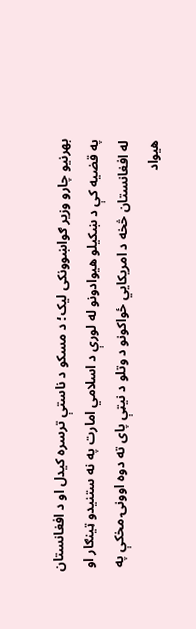بهرنیو چارو وزیر ګواښوونکی لیک؛ د مسکو د ناستې ترسره کیدل او د افغانستان په قضیه کې د ښکیلو هیوادونو له لورې د اسلامي امارت په نه ستنیدو ټینګار او له افغانستان څخه د امریکایي ځواکونو د وتلو د نیټې پای ته دوه اوونۍ مخکې په هیواد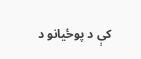کې د پوځیانو د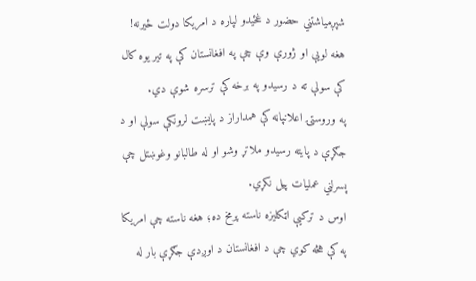شپږمیاشتني حضور د غځیدو لپاره د امریکا دولت ځیرنه!
هغه لویې او ژورې وې چې په افغانستان کې په تیر یوه کال کې سولې ته د رسیدو په برخه کې ترسره شوې دي.
په وروستۍ اعلانپاڼه کې همداراز د پایښت لرونکې سولې او د جګړې د پایته رسیدو ملاتړ وشو او له طالبانو وغوښتل چې پسرلني عملیات پیل نکړي.
اوس د ترکیې اټکلیزه ناسته پرمخ ده؛ هغه ناسته چې امریکا په کې هڅه کوي چې د افغانستان د اوږدې جګړې بار له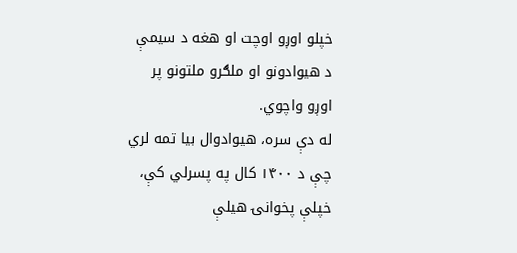خپلو اوږو اوچت او هغه د سیمې د هیوادونو او ملګرو ملتونو پر اوږو واچوي.
له دې سره، هیوادوال بیا تمه لري چې د ۱۴۰۰ کال په پسرلي کې، خپلې پخوانۍ هیلې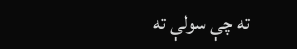ته چې سولې ته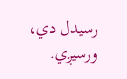رسیدل دي، ورسیږي.